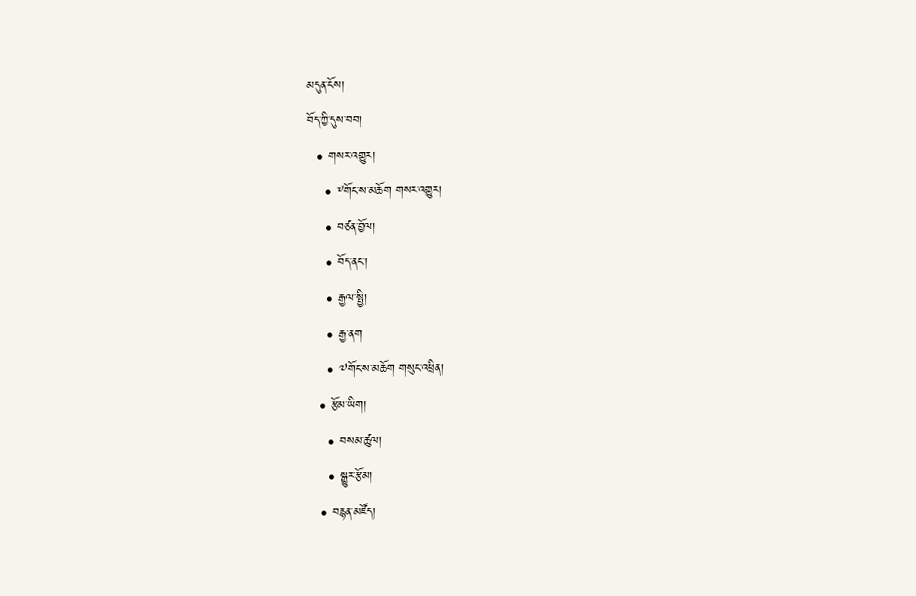མདུན་ངོས།
བོད་ཀྱི་དུས་བབ།
  • གསར་འགྱུར།
    • ༸གོང་ས་མཆོག གསར་འགྱུར།
    • བཙན་བྱོལ།
    • བོད་ནང་།
    • རྒྱལ་སྤྱི།
    • རྒྱ་ནག
    • ༧གོང་ས་མཆོག གསུང་འཕྲིན།
  • རྩོམ་ཡིག།
    • བསམ་ཚུལ།
    • སྒྱུར་རྩོམ།
  • བརྙན་མཛོད།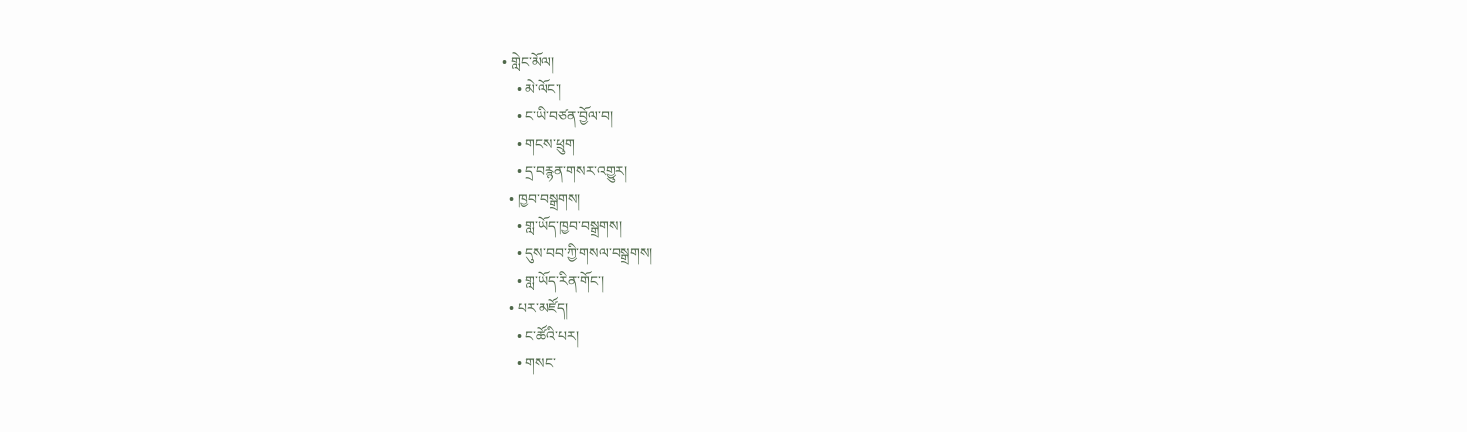• གླེང་མོལ།
    • མེ་ལོང་།
    • ང་ཡི་བཙན་བྱོལ་བ།
    • གངས་ཕྲུག
    • དྲ་བརྙན་གསར་འགྱུར།
  • ཁྱབ་བསྒྲགས།
    • གླ་ཡོད་ཁྱབ་བསྒྲགས།
    • དུས་བབ་ཀྱི་གསལ་བསྒྲགས།
    • གླ་ཡོད་རིན་གོང་།
  • པར་མཛོད།
    • ང་ཚོའི་པར།
    • གསང་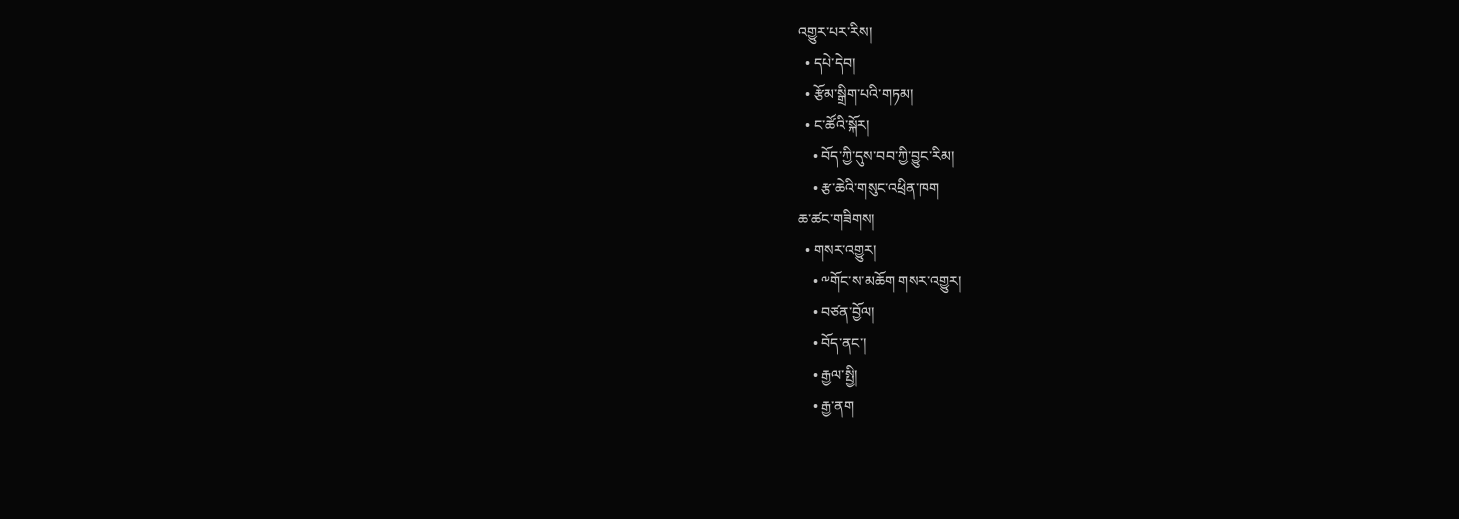འགྱུར་པར་རིས།
  • དཔེ་དེབ།
  • རྩོམ་སྒྲིག་པའི་གཏམ།
  • ང་ཚོའི་སྐོར།
    • བོད་ཀྱི་དུས་བབ་ཀྱི་བྱུང་རིམ།
    • རྩ་ཆེའི་གསུང་འཕྲིན་ཁག
ཆ་ཚང་གཟིགས།
  • གསར་འགྱུར།
    • ༸གོང་ས་མཆོག གསར་འགྱུར།
    • བཙན་བྱོལ།
    • བོད་ནང་།
    • རྒྱལ་སྤྱི།
    • རྒྱ་ནག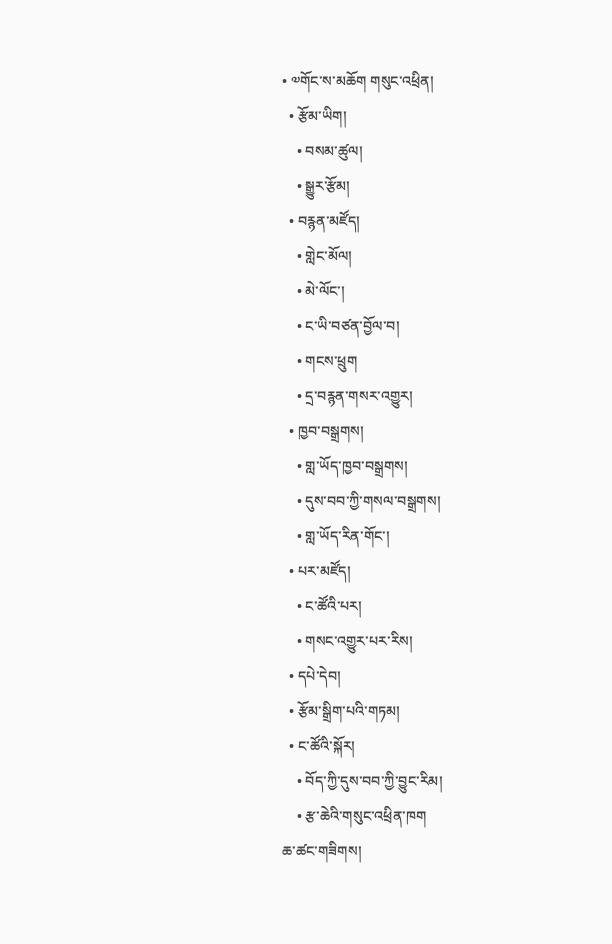• ༧གོང་ས་མཆོག གསུང་འཕྲིན།
  • རྩོམ་ཡིག།
    • བསམ་ཚུལ།
    • སྒྱུར་རྩོམ།
  • བརྙན་མཛོད།
    • གླེང་མོལ།
    • མེ་ལོང་།
    • ང་ཡི་བཙན་བྱོལ་བ།
    • གངས་ཕྲུག
    • དྲ་བརྙན་གསར་འགྱུར།
  • ཁྱབ་བསྒྲགས།
    • གླ་ཡོད་ཁྱབ་བསྒྲགས།
    • དུས་བབ་ཀྱི་གསལ་བསྒྲགས།
    • གླ་ཡོད་རིན་གོང་།
  • པར་མཛོད།
    • ང་ཚོའི་པར།
    • གསང་འགྱུར་པར་རིས།
  • དཔེ་དེབ།
  • རྩོམ་སྒྲིག་པའི་གཏམ།
  • ང་ཚོའི་སྐོར།
    • བོད་ཀྱི་དུས་བབ་ཀྱི་བྱུང་རིམ།
    • རྩ་ཆེའི་གསུང་འཕྲིན་ཁག
ཆ་ཚང་གཟིགས།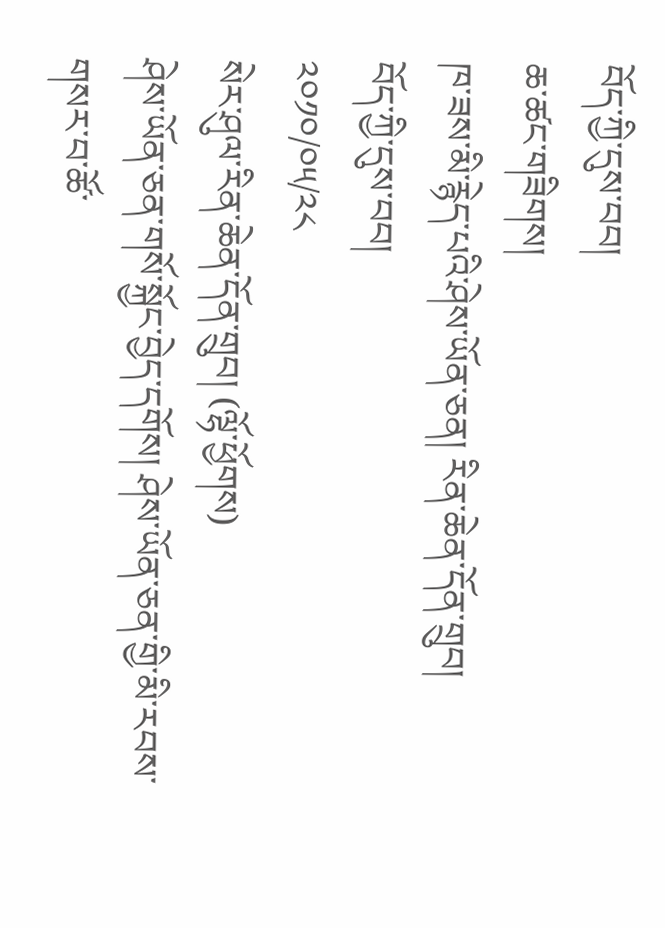བོད་ཀྱི་དུས་བབ།
ཆ་ཚང་གཟིགས།
ཁ་ཟས་མི་རྙེད་པའི་ཤེས་ཡོན་ཅན། རིན་ཆེན་དོན་གྲུབ།
བོད་ཀྱི་དུས་བབ།
༢༠༡༠/༠༥/༢༨
སེར་ཤུལ་རིན་ཆེན་དོན་གྲུབ། (ལྷོ་ཕྱོགས)
ཤེས་ཡོན་ཅན་གསོ་སྐྱོང་བྱེད་དགོས། ཤེས་ཡོན་ཅན་གྱི་མི་རབས་གསར་བ་ཚོ་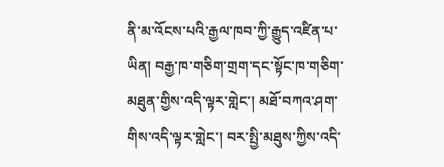ནི་མ་འོངས་པའི་རྒྱལ་ཁབ་ཀྱི་རྒྱུད་འཛིན་པ་ཡིན། བརྒྱ་ཁ་གཅིག་གྲག་དང་སྟོང་ཁ་གཅིག་མཐུན་གྱིས་འདི་ལྟར་གླེང་། མཐོ་བཀའ་ཤག་གིས་འདི་ལྟར་གླེང་། བར་སྤྱི་མཐུས་ཀྱིས་འདི་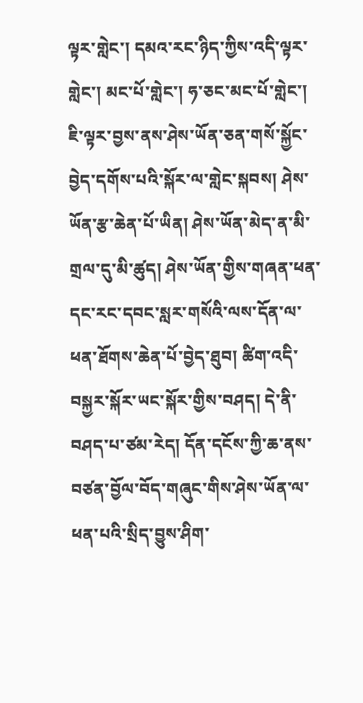ལྟར་གླེང་། དམའ་རང་ཉིད་ཀྱིས་འདི་ལྟར་གླེང་། མང་པོ་གླེང་། ཧ་ཅང་མང་པོ་གླེང་།
ཇི་ལྟར་བྱས་ནས་ཤེས་ཡོན་ཅན་གསོ་སྐྱོང་བྱེད་དགོས་པའི་སྐོར་ལ་གླེང་སྐབས། ཤེས་ཡོན་རྩ་ཆེན་པོ་ཡིན། ཤེས་ཡོན་མེད་ན་མི་གྲལ་དུ་མི་ཚུད། ཤེས་ཡོན་གྱིས་གཞན་ཕན་དང་རང་དབང་སླར་གསོའི་ལས་དོན་ལ་ཕན་ཐོགས་ཆེན་པོ་བྱེད་ཐུབ། ཚིག་འདི་བསྐྱར་སྐོར་ཡང་སྐོར་གྱིས་བཤད། དེ་ནི་བཤད་པ་ཙམ་རེད། དོན་དངོས་ཀྱི་ཆ་ནས་བཙན་བྱོལ་བོད་གཞུང་གིས་ཤེས་ཡོན་ལ་ཕན་པའི་སྲིད་བྱུས་ཤིག་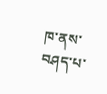ཁ་ནས་བཤད་པ་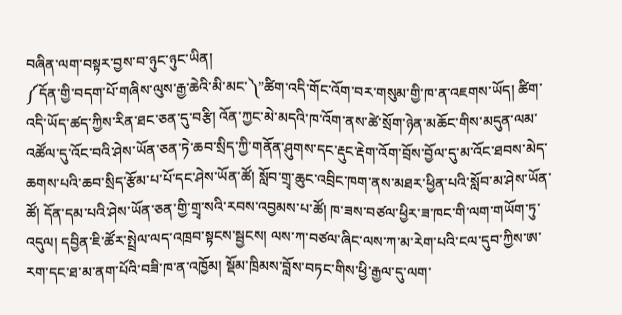བཞིན་ལག་བསྟར་བྱས་བ་ཉུང་ཉུང་ཡིན།
༼དོན་གྱི་བདག་པོ་གཞིས་ལུས་རྒྱ་ཆེའི་མི་མང་༽”ཚིག་འདི་གོང་འོག་བར་གསུམ་གྱི་ཁ་ན་འཇགས་ཡོད། ཚིག་འདི་ཡོད་ཚད་ཀྱིས་རིན་ཐང་ཅན་དུ་བརྩི། འོན་ཀྱང་མེ་མདའི་ཁ་འོག་ནས་ཚེ་སྲོག་ཉེན་མཆོང་གིས་མདུན་ལམ་འཚོལ་དུ་འོང་བའི་ཤེས་ཡོན་ཅན་ཏེ་ཆབ་སྲིད་ཀྱི་གནོན་ཤུགས་དང་རྡུང་རྡེག་འོག་བྲོས་བྱོལ་དུ་མ་འོང་ཐབས་མེད་ཆགས་པའི་ཆབ་སྲིད་རྩོམ་པ་པོ་དང་ཤེས་ཡོན་ཚོ། སློབ་གྲྭ་ཆུང་འབྲིང་ཁག་ནས་མཐར་ཕྱིན་པའི་སློབ་མ་ཤེས་ཡོན་ཚོ། དོན་དམ་པའི་ཤེས་ཡོན་ཅན་གྱི་གྲྭ་སའི་རབས་འབྱམས་པ་ཚོ། ཁ་ཟས་བཙལ་ཕྱིར་ཟ་ཁང་གི་ལག་གཡོག་ཏུ་འདུལ། དབྱིན་ཇི་ཚོར་སྤྲེལ་ལད་འཁྲབ་སྟངས་སྦྱངས། ལས་ཀ་བཙལ་ཞིང་ལས་ཀ་མ་རེག་པའི་ངལ་དུབ་ཀྱིས་ཨ་རག་དང་ཐ་མ་ནག་པོའི་བཟི་ཁ་ན་འཁྱོམ། སྡོམ་ཁྲིམས་བློས་བཏང་གིས་ཕྱི་རྒྱལ་དུ་ལག་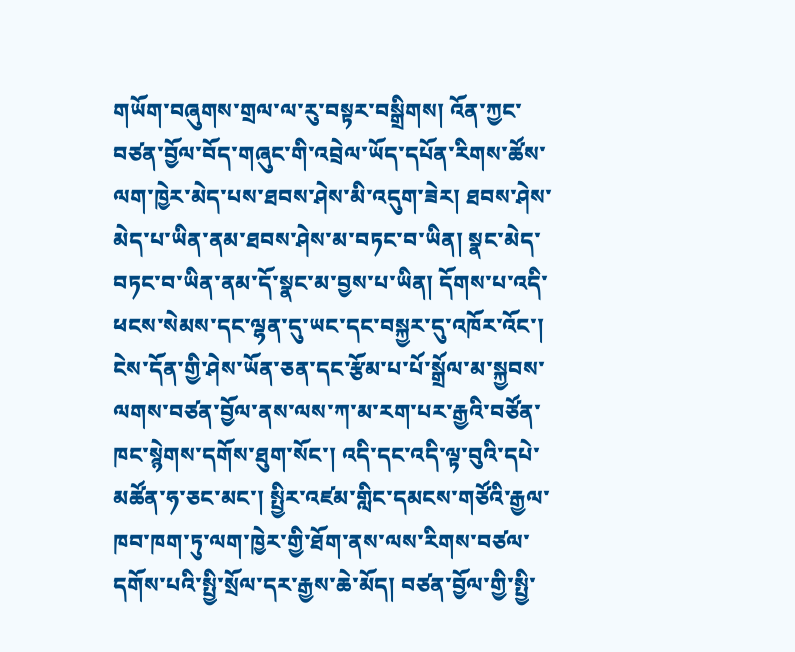གཡོག་བཞུགས་གྲལ་ལ་རུ་བསྟར་བསྒྲིགས། འོན་ཀྱང་བཙན་བྱོལ་བོད་གཞུང་གི་འབྲེལ་ཡོད་དཔོན་རིགས་ཚོས་ལག་ཁྱེར་མེད་པས་ཐབས་ཤེས་མི་འདུག་ཟེར། ཐབས་ཤེས་མེད་པ་ཡིན་ནམ་ཐབས་ཤེས་མ་བཏང་བ་ཡིན། སྣང་མེད་བཏང་བ་ཡིན་ནམ་དོ་སྣང་མ་བྱས་པ་ཡིན། དོགས་པ་འདི་ཕངས་སེམས་དང་ལྷན་དུ་ཡང་དང་བསྐྱར་དུ་འཁོར་འོང་། ངེས་དོན་གྱི་ཤེས་ཡོན་ཅན་དང་རྩོམ་པ་པོ་སྒྲོལ་མ་སྐྱབས་ལགས་བཙན་བྱོལ་ནས་ལས་ཀ་མ་རག་པར་རྒྱའི་བཙོན་ཁང་སྙེགས་དགོས་ཐུག་སོང་། འདི་དང་འདི་ལྟ་བུའི་དཔེ་མཚོན་ཧ་ཅང་མང་། སྤྱིར་འཛམ་གླིང་དམངས་གཙོའི་རྒྱལ་ཁབ་ཁག་ཏུ་ལག་ཁྱེར་གྱི་ཐོག་ནས་ལས་རིགས་བཙལ་དགོས་པའི་སྤྱི་སྲོལ་དར་རྒྱས་ཆེ་མོད། བཙན་བྱོལ་གྱི་སྤྱི་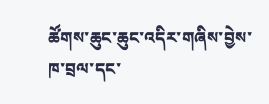ཚོགས་ཆུང་ཆུང་འདིར་གཞིས་བྱེས་ཁ་བྲལ་དང་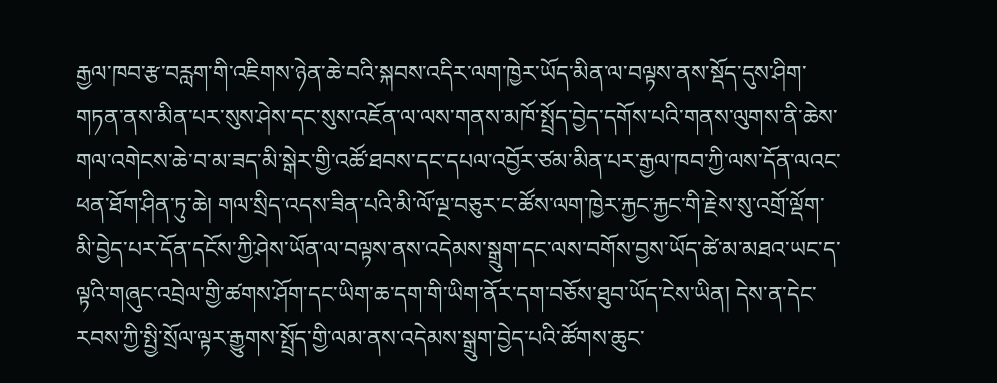རྒྱལ་ཁབ་རྩ་བརླག་གི་འཇིགས་ཉེན་ཆེ་བའི་སྐབས་འདིར་ལག་ཁྱེར་ཡོད་མིན་ལ་བལྟས་ནས་སྡོད་དུས་ཤིག་གཏན་ནས་མིན་པར་སུས་ཤེས་དང་སུས་འཇོན་ལ་ལས་གནས་མཁོ་སྤྲོད་བྱེད་དགོས་པའི་གནས་ལུགས་ནི་ཆེས་གལ་འགེངས་ཆེ་བ་མ་ཟད་མི་སྒེར་གྱི་འཚོ་ཐབས་དང་དཔལ་འབྱོར་ཙམ་མིན་པར་རྒྱལ་ཁབ་ཀྱི་ལས་དོན་ལའང་ཕན་ཐོག་ཤིན་ཏུ་ཆེ། གལ་སྲིད་འདས་ཟིན་པའི་མི་ལོ་ལྔ་བཅུར་ང་ཚོས་ལག་ཁྱེར་རྐྱང་རྐྱང་གི་རྗེས་སུ་འགྲོ་ལྡོག་མི་བྱེད་པར་དོན་དངོས་ཀྱི་ཤེས་ཡོན་ལ་བལྟས་ནས་འདེམས་སྒྲུག་དང་ལས་བགོས་བྱས་ཡོད་ཚེ་མ་མཐའ་ཡང་ད་ལྟའི་གཞུང་འབྲེལ་གྱི་ཚགས་ཤོག་དང་ཡིག་ཆ་དག་གི་ཡིག་ནོར་དག་བཅོས་ཐུབ་ཡོད་ངེས་ཡིན། དེས་ན་དེང་རབས་ཀྱི་སྤྱི་སྲོལ་ལྟར་རྒྱུགས་སྤྲོད་གྱི་ལམ་ནས་འདེམས་སྒྲུག་བྱེད་པའི་ཚོགས་ཆུང་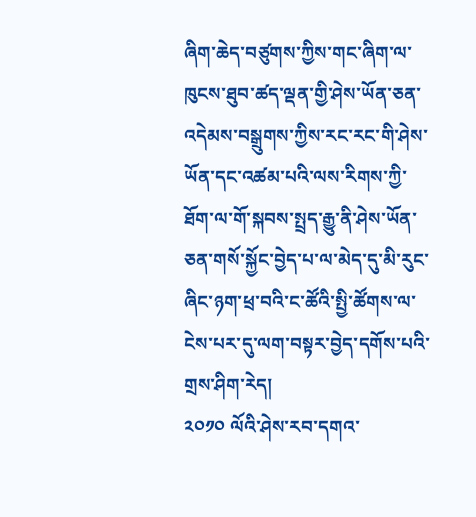ཞིག་ཆེད་བཙུགས་ཀྱིས་གང་ཞིག་ལ་ཁུངས་ཐུབ་ཚད་ལྡན་གྱི་ཤེས་ཡོན་ཅན་འདེམས་བསྒྲུགས་ཀྱིས་རང་རང་གི་ཤེས་ཡོན་དང་འཚམ་པའི་ལས་རིགས་ཀྱི་ཐོག་ལ་གོ་སྐབས་སྤྲད་རྒྱུ་ནི་ཤེས་ཡོན་ཅན་གསོ་སྐྱོང་བྱེད་པ་ལ་མེད་དུ་མི་རུང་ཞིང་ཉག་ཕྲ་བའི་ང་ཚོའི་སྤྱི་ཚོགས་ལ་ངེས་པར་དུ་ལག་བསྟར་བྱེད་དགོས་པའི་གྲས་ཤིག་རེད།
༢༠༡༠ ལོའི་ཤེས་རབ་དགའ་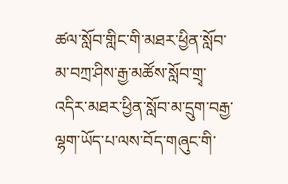ཚལ་སློབ་གླིང་གི་མཐར་ཕྱིན་སློབ་མ་བཀྲ་ཤིས་རྒྱ་མཚོས་སློབ་གྲྭ་འདིར་མཐར་ཕྱིན་སློབ་མ་དྲུག་བརྒྱ་ལྷག་ཡོད་པ་ལས་བོད་གཞུང་གི་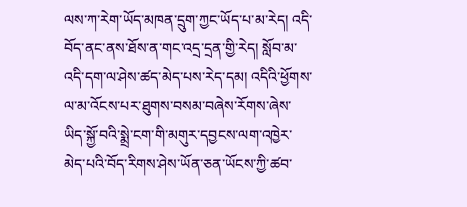ལས་ཀ་རེག་ཡོད་མཁན་དྲུག་ཀྱང་ཡོད་པ་མ་རེད། འདི་བོད་ནང་ནས་ཐོས་ན་གང་འདྲ་དྲན་གྱི་རེད། སློབ་མ་འདི་དག་ལ་ཤེས་ཚད་མེད་པས་རེད་དམ། འདིའི་ཕྱོགས་ལ་མ་འོངས་པར་ཐུགས་བསམ་བཞེས་རོགས་ཞེས་ཡིད་སྐྱོ་བའི་སྨྲེ་ངག་གི་མགུར་དབྱངས་ལག་འཁྱེར་མེད་པའི་བོད་རིགས་ཤེས་ཡོན་ཅན་ཡོངས་ཀྱི་ཚབ་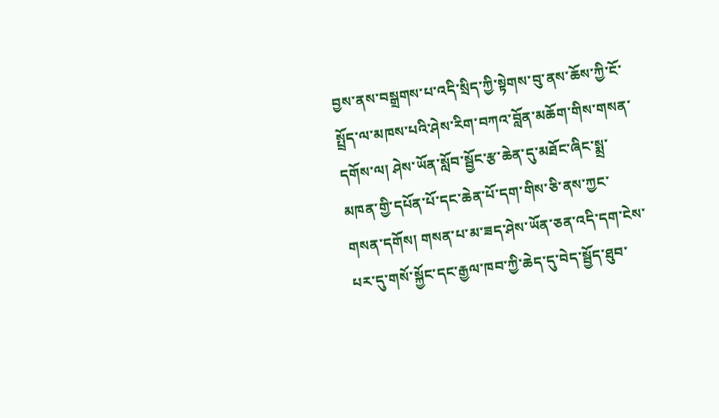བྱས་ནས་བསྒྲགས་པ་འདི་སྲིད་ཀྱི་སྟེགས་བུ་ནས་ཆོས་ཀྱི་ངོ་སྤྲོད་ལ་མཁས་པའི་ཤེས་རིག་བཀའ་བློན་མཆོག་གིས་གསན་དགོས་ལ། ཤེས་ཡོན་སློབ་སྦྱོང་རྩ་ཆེན་དུ་མཐོང་ཞིང་སྨྲ་མཁན་གྱི་དཔོན་པོ་དང་ཆེན་པོ་དག་གིས་ཅི་ནས་ཀྱང་གསན་དགོས། གསན་པ་མ་ཟད་ཤེས་ཡོན་ཅན་འདི་དག་ངེས་པར་དུ་གསོ་སྐྱོང་དང་རྒྱལ་ཁབ་ཀྱི་ཆེད་དུ་བེད་སྦྱོད་ཐུབ་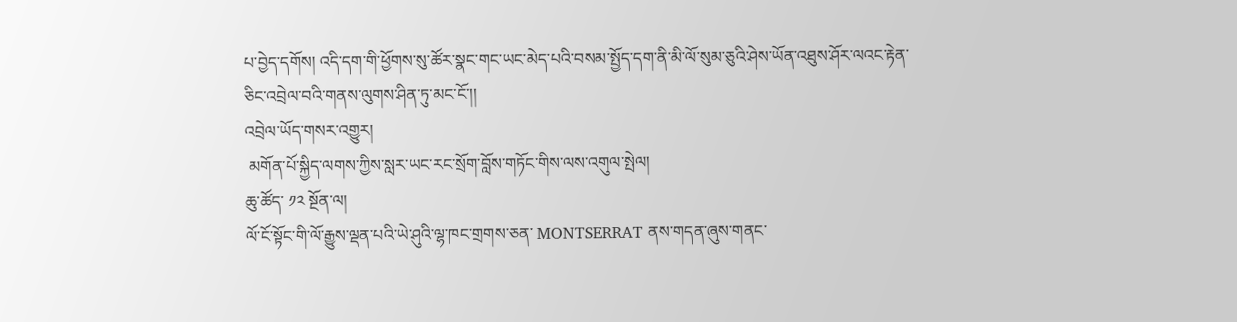པ་བྱེད་དགོས། འདི་དག་གི་ཕྱོགས་སུ་ཚོར་སྣང་གང་ཡང་མེད་པའི་བསམ་སྤྱོད་དག་ནི་མི་ལོ་སུམ་ཅུའི་ཤེས་ཡོན་འཐུས་ཤོར་ལའང་རྟེན་ཅིང་འབྲེལ་བའི་གནས་ལུགས་ཤིན་ཏུ་མང་ངོ་།།
འབྲེལ་ཡོད་གསར་འགྱུར།
 མགོན་པོ་སྐྱིད་ལགས་ཀྱིས་སླར་ཡང་རང་སྲོག་བློས་གཏོང་གིས་ལས་འགུལ་སྤེལ།
ཆུ་ཚོད་ ༡༢ སྔོན་ལ།
ལོ་ངོ་སྟོང་གི་ལོ་རྒྱུས་ལྡན་པའི་ཡེ་ཤུའི་ལྷ་ཁང་གྲགས་ཅན་ MONTSERRAT ནས་གདན་ཞུས་གནང་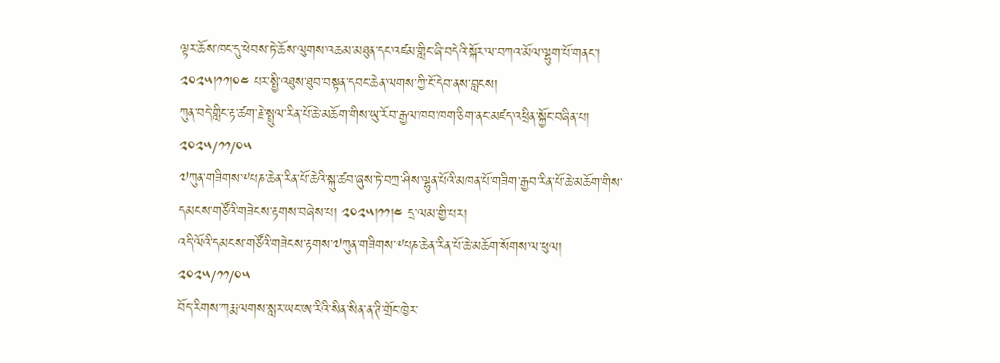ལྟར་ཆོས་ཁང་དུ་ཕེབས་ཏེ་ཆོས་ལུགས་འཆམ་མཐུན་དང་འཛམ་གླིང་ཞི་བདེའི་སྐོར་ལ་བཀའ་མོལ་ལྷུག་པོ་གནང་། ༢༠༢༥།༡༡།༠༤ པར་སྤྱི་འཐུས་ཐུབ་བསྟན་དབང་ཆེན་ལགས་ཀྱི་ངོ་དེབ་ནས་བླངས།
ཀུན་བདེ་གླིང་རྟ་ཚག་རྗེ་སྤྲུལ་རིན་པོ་ཆེ་མཆོག་གིས་ཡུ་རོབ་རྒྱལ་ཁབ་ཁག་ཅིག་ནང་མཛད་འཕྲིན་སྐྱོང་བཞིན་པ།
༢༠༢༥/༡༡/༠༥
༧ཀུན་གཟིགས་༸པཎ་ཆེན་རིན་པོ་ཆེའི་སྐུ་ཚབ་ཞུས་ཏེ་བཀྲ་ཤིས་ལྷུན་པོའི་མཁན་པོ་གཟིག་རྒྱབ་རིན་པོ་ཆེ་མཆོག་གིས་དམངས་གཙོའི་གཟེངས་རྟགས་བཞེས་པ། ༢༠༢༥།༡༡།༤ དྲ་ལམ་གྱི་པར།
འདི་ལོའི་དམངས་གཙོའི་གཟེངས་རྟགས་༧ཀུན་གཟིགས་༸པཎ་ཆེན་རིན་པོ་ཆེ་མཆོག་སོགས་ལ་ཕུལ།
༢༠༢༥/༡༡/༠༥
བོད་རིགས་ཀརྨ་ལགས་སླར་ཡང་ཨ་རིའི་སིན་སིན་ན་ཊི་གྲོང་ཁྱེར་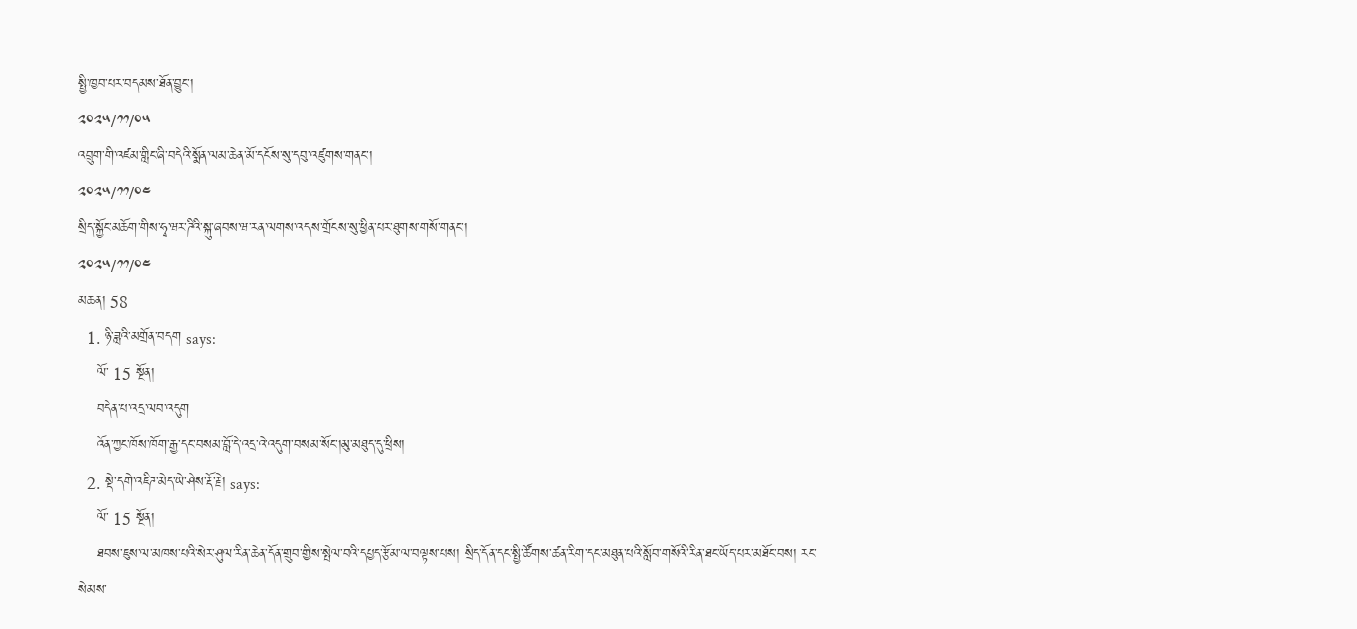སྤྱི་ཁྱབ་པར་བདམས་ཐོན་བྱུང་།
༢༠༢༥/༡༡/༠༥
འབྲུག་གི་འཛམ་གླིང་ཞི་བདེའི་སྨོན་ལམ་ཆེན་མོ་དངོས་སུ་དབུ་འཛུགས་གནང་།
༢༠༢༥/༡༡/༠༤
སྲིད་སྐྱོང་མཆོག་གིས་ཧྭ་ཝར་ཌིའི་སྐུ་ཞབས་ཝ་རན་ལགས་འདས་གྲོངས་སུ་ཕྱིན་པར་ཐུགས་གསོ་གནང་།
༢༠༢༥/༡༡/༠༤
མཆན། 58
  1. ཉི་ཟླའི་མགྲོན་བདག says:
    ལོ་ 15 སྔོན།
    བདེན་པ་འདྲ་ལབ་འདུག
    འོན་ཀྱང་ཁོས་ཁོག་རྒྱ་དང་བསམ་བློ་དེ་འདྲ་འེ་འདུག་བསམ་སོང་།མུ་མཐུད་དུ་ཕྲིས།
  2. སྡེ་དགེ་འཇིཌ་མེད་ཡེ་ཤེས་རྡོ་རྗེ། says:
    ལོ་ 15 སྔོན།
    ཐབས་ཇུས་ལ་མཁས་པའི་སེར་ཤུལ་རིན་ཆེན་དོན་གྲུབ་གྱིས་སྤེལ་བའི་དཔྱད་རྩོམ་ལ་བལྟས་པས། སྲིད་དོན་དང་སྤྱི་ཚོགས་ཚན་རིག་དང་མཐུན་པའི་སློབ་གསོའི་རིན་ཐང་ཡོད་པར་མཐོང་བས། རང་སེམས་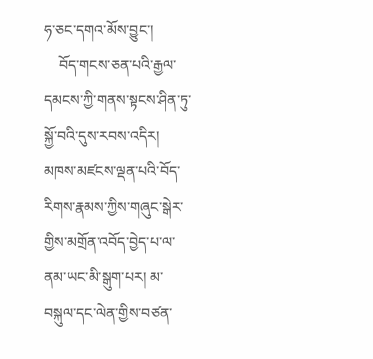ཧ་ཅང་དགའ་མོས་བྱུང་།
    བོད་གངས་ཅན་པའི་རྒྱལ་དམངས་ཀྱི་གནས་སྟངས་ཤིན་ཏུ་སྐྱོ་བའི་དུས་རབས་འདིར། མཁས་མཛངས་ལྡན་པའི་བོད་རིགས་རྣམས་ཀྱིས་གཞུང་སྒེར་གྱིས་མགྲོན་འབོད་བྱེད་པ་ལ་ནམ་ཡང་མི་སྒུག་པར། མ་བསྐུལ་དང་ལེན་གྱིས་བཙན་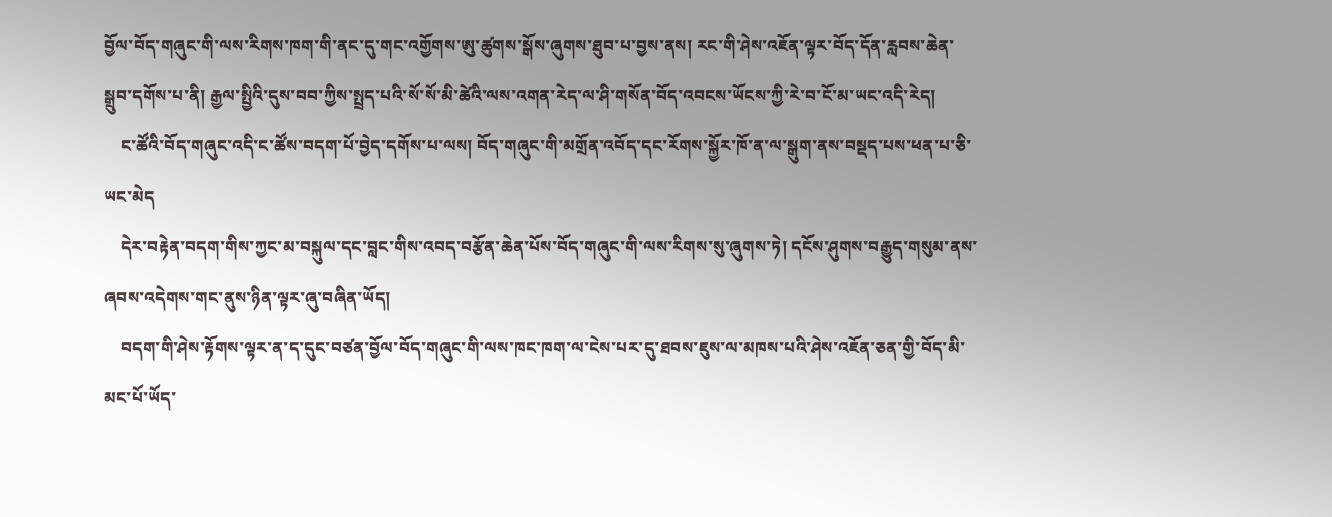བྱོལ་བོད་གཞུང་གི་ལས་རིགས་ཁག་གི་ནང་དུ་གང་འགྱོགས་ཨུ་ཚུགས་སྒོས་ཞུགས་ཐུབ་པ་བྱས་ནས། རང་གི་ཤེས་འཇོན་ལྟར་བོད་དོན་རླབས་ཆེན་སྒྲུབ་དགོས་པ་ནི། རྒྱལ་སྤྱིའི་དུས་བབ་ཀྱིས་སྤྲད་པའི་སོ་སོ་མི་ཚེའི་ལས་འགན་རེད་ལ་ཤི་གསོན་བོད་འབངས་ཡོངས་ཀྱི་རེ་བ་ངོ་མ་ཡང་འདི་རེད།
    ང་ཚོའི་བོད་གཞུང་འདི་ང་ཚོས་བདག་པོ་བྱེད་དགོས་པ་ལས། བོད་གཞུང་གི་མགྲོན་འབོད་དང་རོགས་སྐྱོར་ཁོ་ན་ལ་སྒུག་ནས་བསྡད་པས་ཕན་པ་ཅི་ཡང་མེད
    དེར་བརྟེན་བདག་གིས་ཀྱང་མ་བསྐུལ་དང་བླང་གིས་འབད་བརྩོན་ཆེན་པོས་བོད་གཞུང་གི་ལས་རིགས་སུ་ཞུགས་ཏེ། དངོས་ཤུགས་བརྒྱུད་གསུམ་ནས་ཞབས་འདེགས་གང་ནུས་ཉིན་ལྟར་ཞུ་བཞིན་ཡོད།
    བདག་གི་ཤེས་རྟོགས་ལྟར་ན་ད་དུང་བཙན་བྱོལ་བོད་གཞུང་གི་ལས་ཁང་ཁག་ལ་ངེས་པར་དུ་ཐབས་ཇུས་ལ་མཁས་པའི་ཤེས་འཇོན་ཅན་གྱི་བོད་མི་མང་པོ་ཡོད་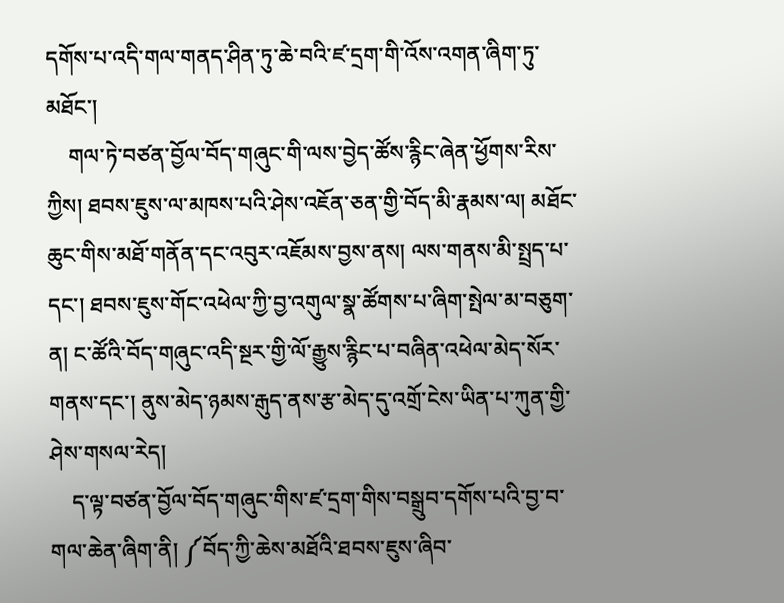དགོས་པ་འདི་གལ་གནད་ཤིན་ཏུ་ཆེ་བའི་ཛ་དྲག་གི་འོས་འགན་ཞིག་ཏུ་མཐོང་།
    གལ་ཏེ་བཙན་བྱོལ་བོད་གཞུང་གི་ལས་བྱེད་ཚོས་རྙིང་ཞེན་ཕྱོགས་རིས་ཀྱིས། ཐབས་ཇུས་ལ་མཁས་པའི་ཤེས་འཇོན་ཅན་གྱི་བོད་མི་རྣམས་ལ། མཐོང་ཆུང་གིས་མཐོ་གནོན་དང་འབུར་འཇོམས་བྱས་ནས། ལས་གནས་མི་སྤྲད་པ་དང་། ཐབས་ཇུས་གོང་འཕེལ་ཀྱི་བྱ་འགུལ་སྣ་ཚོགས་པ་ཞིག་སྤེལ་མ་བཅུག་ན། ང་ཚོའི་བོད་གཞུང་འདི་སྔར་གྱི་ལོ་རྒྱུས་རྙིང་པ་བཞིན་འཕེལ་མེད་སོར་གནས་དང་། ནུས་མེད་ཉམས་རྒུད་ནས་རྩ་མེད་དུ་འགྲོ་ངེས་ཡིན་པ་ཀུན་གྱི་ཤེས་གསལ་རེད།
    ད་ལྟ་བཙན་བྱོལ་བོད་གཞུང་གིས་ཛ་དྲག་གིས་བསྒྲུབ་དགོས་པའི་བྱ་བ་གལ་ཆེན་ཞིག་ནི། ༼བོད་ཀྱི་ཆེས་མཐོའི་ཐབས་ཇུས་ཞིབ་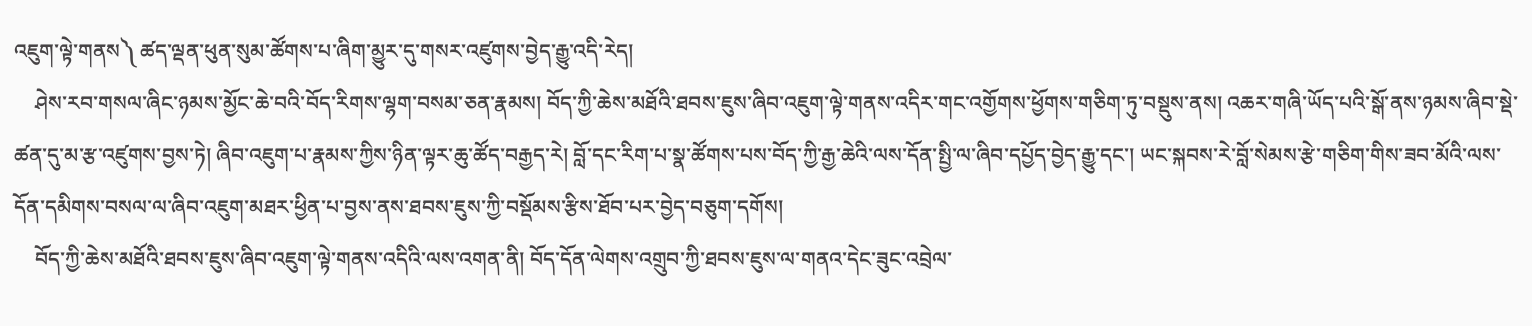འཇུག་ལྟེ་གནས༽ ཚད་ལྡན་ཕུན་སུམ་ཚོགས་པ་ཞིག་མྱུར་དུ་གསར་འཛུགས་བྱེད་རྒྱུ་འདི་རེད།
    ཤེས་རབ་གསལ་ཞིང་ཉམས་མྱོང་ཆེ་བའི་བོད་རིགས་ལྷག་བསམ་ཅན་རྣམས། བོད་ཀྱི་ཆེས་མཐོའི་ཐབས་ཇུས་ཞིབ་འཇུག་ལྟེ་གནས་འདིར་གང་འགྱོགས་ཕྱོགས་གཅིག་ཏུ་བསྡུས་ནས། འཆར་གཞི་ཡོད་པའི་སྒོ་ནས་ཉམས་ཞིབ་སྡེ་ཚན་དུ་མ་རྩ་འཛུགས་བྱས་ཏེ། ཞིབ་འཇུག་པ་རྣམས་ཀྱིས་ཉིན་ལྟར་ཆུ་ཚོད་བརྒྱད་རེ། བློ་དང་རིག་པ་སྣ་ཚོགས་པས་བོད་ཀྱི་རྒྱ་ཆེའི་ལས་དོན་སྤྱི་ལ་ཞིབ་དཔྱོད་བྱེད་རྒྱུ་དང་། ཡང་སྐབས་རེ་བློ་སེམས་རྩེ་གཅིག་གིས་ཟབ་མོའི་ལས་དོན་དམིགས་བསལ་ལ་ཞིབ་འཇུག་མཐར་ཕྱིན་པ་བྱས་ནས་ཐབས་ཇུས་ཀྱི་བསྡོམས་རྩིས་ཐོབ་པར་བྱེད་བཅུག་དགོས།
    བོད་ཀྱི་ཆེས་མཐོའི་ཐབས་ཇུས་ཞིབ་འཇུག་ལྟེ་གནས་འདིའི་ལས་འགན་ནི། བོད་དོན་ལེགས་འགྲུབ་ཀྱི་ཐབས་ཇུས་ལ་གནའ་དེང་ཟུང་འབྲེལ་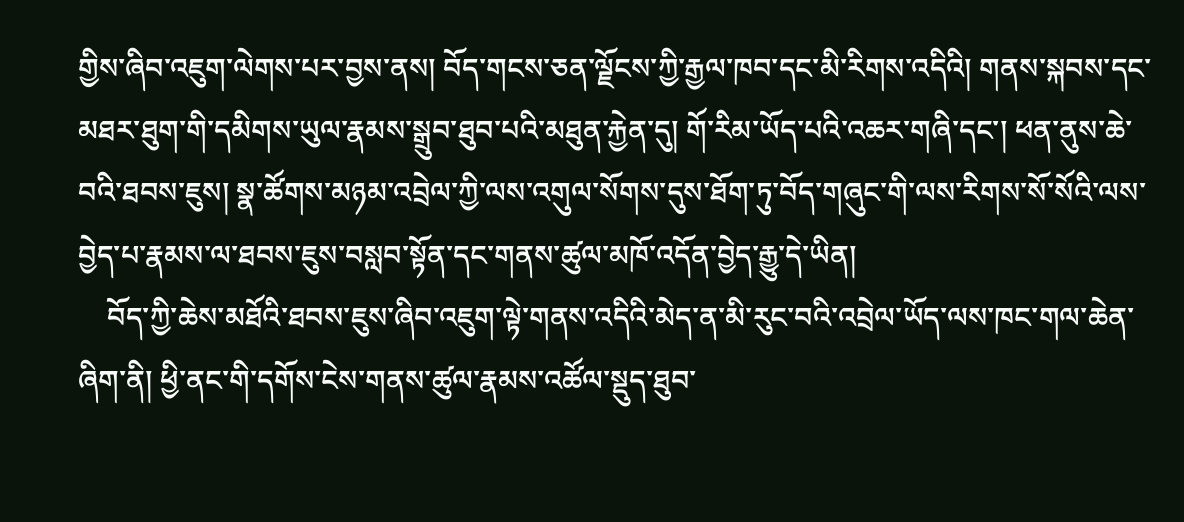གྱིས་ཞིབ་འཇུག་ལེགས་པར་བྱས་ནས། བོད་གངས་ཅན་ལྗོངས་ཀྱི་རྒྱལ་ཁབ་དང་མི་རིགས་འདིའི། གནས་སྐབས་དང་མཐར་ཐུག་གི་དམིགས་ཡུལ་རྣམས་སྒྲུབ་ཐུབ་པའི་མཐུན་རྐྱེན་དུ། གོ་རིམ་ཡོད་པའི་འཆར་གཞི་དང་། ཕན་ནུས་ཆེ་བའི་ཐབས་ཇུས། སྣ་ཚོགས་མཉམ་འབྲེལ་ཀྱི་ལས་འགུལ་སོགས་དུས་ཐོག་ཏུ་བོད་གཞུང་གི་ལས་རིགས་སོ་སོའི་ལས་བྱེད་པ་རྣམས་ལ་ཐབས་ཇུས་བསླབ་སྟོན་དང་གནས་ཚུལ་མཁོ་འདོན་བྱེད་རྒྱུ་དེ་ཡིན།
    བོད་ཀྱི་ཆེས་མཐོའི་ཐབས་ཇུས་ཞིབ་འཇུག་ལྟེ་གནས་འདིའི་མེད་ན་མི་རུང་བའི་འབྲེལ་ཡོད་ལས་ཁང་གལ་ཆེན་ཞིག་ནི། ཕྱི་ནང་གི་དགོས་ངེས་གནས་ཚུལ་རྣམས་འཚོལ་སྡུད་ཐུབ་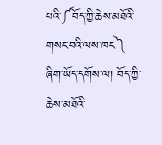པའི་༼བོད་ཀྱི་ཆེས་མཐོའི་གསང་བའི་ལས་ཁང༽ ཞིག་ཡོད་དགོས་ལ། བོད་ཀྱི་ཆེས་མཐོའི་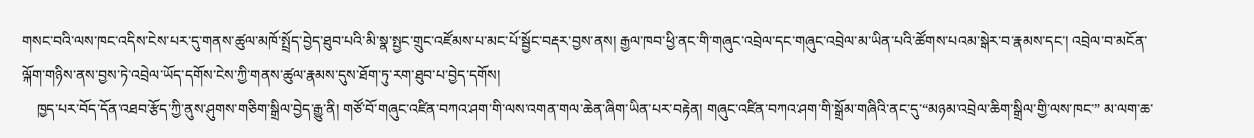གསང་བའི་ལས་ཁང་འདིས་ངེས་པར་དུ་གནས་ཚུལ་མཁོ་སྤྲོད་བྱེད་ཐུབ་པའི་མི་སྣ་སྤྱང་གྲུང་འཛོམས་པ་མང་པོ་སྦྱོང་བརྡར་བྱས་ནས། རྒྱལ་ཁབ་ཕྱི་ནང་གི་གཞུང་འབྲེལ་དང་གཞུང་འབྲེལ་མ་ཡིན་པའི་ཚོགས་པའམ་སྒེར་བ་རྣམས་དང་། འབྲེལ་བ་མངོན་ལྐོག་གཉིས་ནས་བྱས་ཏེ་འབྲེལ་ཡོད་དགོས་ངེས་ཀྱི་གནས་ཚུལ་རྣམས་དུས་ཐོག་ཏུ་རག་ཐུབ་པ་བྱེད་དགོས།
    ཁྱད་པར་བོད་དོན་འཐབ་རྩོད་ཀྱི་ནུས་ཤུགས་གཅིག་སྒྲིལ་བྱེད་རྒྱུ་ནི། གཙོ་བོ་གཞུང་འཛིན་བཀའ་ཤག་གི་ལས་འགན་གལ་ཆེན་ཞིག་ཡིན་པར་བརྟེན། གཞུང་འཛིན་བཀའ་ཤག་གི་སྒྲོམ་གཞིའི་ནང་དུ་“མཉམ་འབྲེལ་ཆིག་སྒྲིལ་གྱི་ལས་ཁང་” མ་ལག་ཆ་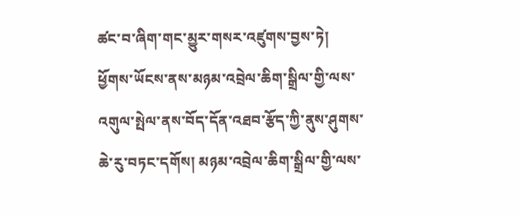ཚང་བ་ཞིག་གང་མྱུར་གསར་འཛུགས་བྱས་ཏེ། ཕྱོགས་ཡོངས་ནས་མཉམ་འབྲེལ་ཆིག་སྒྲིལ་གྱི་ལས་འགུལ་སྤེལ་ནས་བོད་དོན་འཐབ་རྩོད་ཀྱི་ནུས་ཤུགས་ཆེ་རུ་བཏང་དགོས། མཉམ་འབྲེལ་ཆིག་སྒྲིལ་གྱི་ལས་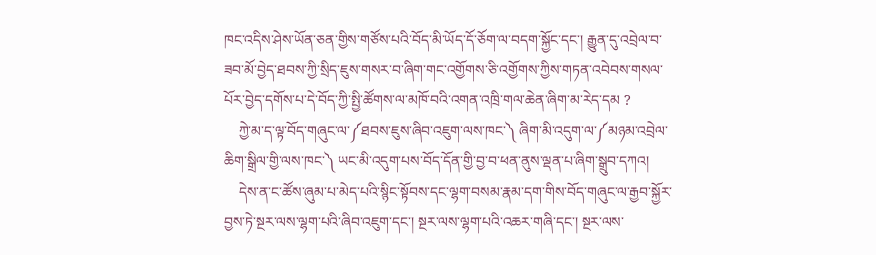ཁང་འདིས་ཤེས་ཡོན་ཅན་གྱིས་གཙོས་པའི་བོད་མི་ཡོད་དོ་ཅོག་ལ་བདག་སྐྱོང་དང་། རྒྱུན་དུ་འབྲེལ་བ་ཟབ་མོ་བྱེད་ཐབས་ཀྱི་སྲིད་ཇུས་གསར་བ་ཞིག་གང་འགྱོགས་ཅི་འགྱོགས་ཀྱིས་གཏན་འབེབས་གསལ་པོར་བྱེད་དགོས་པ་དེ་བོད་ཀྱི་སྤྱི་ཚོགས་ལ་མཁོ་བའི་འགན་འཁྲི་གལ་ཆེན་ཞིག་མ་རེད་དམ ?
    ཀྱེ་མ་ད་ལྟ་བོད་གཞུང་ལ་༼ཐབས་ཇུས་ཞིབ་འཇུག་ལས་ཁང་༽ ཞིག་མི་འདུག་ལ་༼མཉམ་འབྲེལ་ཆིག་སྒྲིལ་གྱི་ལས་ཁང་༽ ཡང་མི་འདུག་པས་བོད་དོན་གྱི་བྱ་བ་ཕན་ནུས་ལྡན་པ་ཞིག་སྒྲུབ་དཀའ།
    དེས་ན་ང་ཚོས་ཞུམ་པ་མེད་པའི་སྙིང་སྟོབས་དང་ལྷག་བསམ་རྣམ་དག་གིས་བོད་གཞུང་ལ་རྒྱབ་སྐྱོར་བྱས་ཏེ་སྔར་ལས་ལྷག་པའི་ཞིབ་འཇུག་དང་། སྔར་ལས་ལྷག་པའི་འཆར་གཞི་དང་། སྔར་ལས་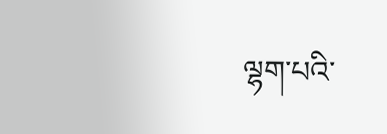ལྷག་པའི་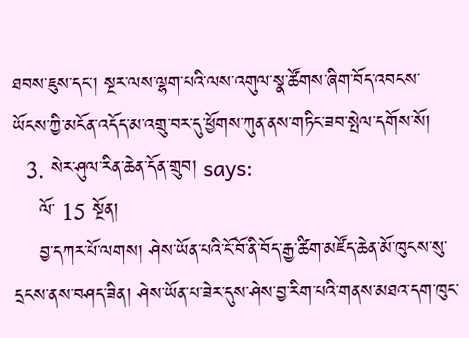ཐབས་ཇུས་དང་། སྔར་ལས་ལྷག་པའི་ལས་འགུལ་སྣ་ཚོགས་ཞིག་བོད་འབངས་ཡོངས་ཀྱི་མངོན་འདོད་མ་འགྲུ་བར་དུ་ཕྱོགས་ཀུན་ནས་གཏིང་ཟབ་སྤེལ་དགོས་སོ།
  3. སེར་ཤུལ་རིན་ཆེན་དོན་གྲུབ། says:
    ལོ་ 15 སྔོན།
    བྱ་དཀར་པོ་ལགས། ཤེས་ཡོན་པའི་ངོ་བོ་ནི་བོད་རྒྱ་ཚིག་མཛོད་ཆེན་མོ་ཁུངས་སུ་དྲངས་ནས་བཤད་ཟིན། ཤེས་ཡོན་པ་ཟེར་དུས་ཤེས་བྱ་རིག་པའི་གནས་མཐའ་དག་ཁུང་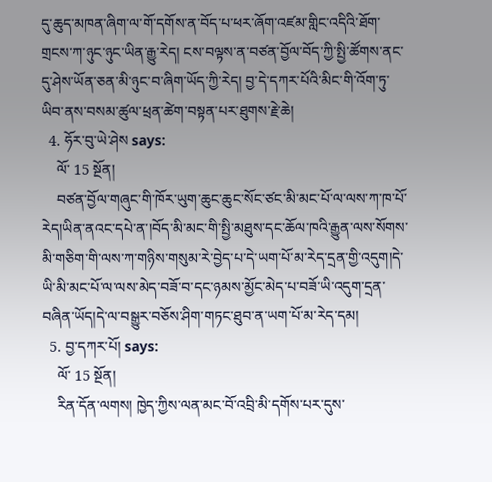དུ་ཆུད་མཁན་ཞིག་ལ་གོ་དགོས་ན་བོད་པ་ཕར་ཞོག་འཛམ་གླིང་འདིའི་ཐོག་གྲངས་ཀ་ཉུང་ཉུང་ཡིན་རྒྱུ་རེད། ངས་བལྟས་ན་བཙན་བྱོལ་བོད་ཀྱི་སྤྱི་ཚོགས་ནང་དུ་ཤེས་ཡོན་ཅན་མི་ཉུང་བ་ཞིག་ཡོད་ཀྱི་རེད། བྱ་དེ་དཀར་པོའི་མིང་གི་འོག་ཏུ་ཡིབ་ནས་བསམ་ཚུལ་ཕྲན་ཚེག་བསྟན་པར་ཐུགས་རྗེ་ཆེ།
  4. ཧོར་བུ་ཡེ་ཤེས says:
    ལོ་ 15 སྔོན།
    བཙན་བྱོལ་གཞུང་གི་ཁོར་ཡུག་ཆུང་ཆུང་སོང་ཙང་མི་མང་པོ་ལ་ལས་ཀ་ཁ་པོ་རེད།ཡིན་ནའང་དཔེ་ན་།བོད་མི་མང་གི་སྤྱི་མཐུས་དང་ཆོལ་ཁའི་རྒྱུན་ལས་སོགས་མི་གཅིག་གི་ལས་ཀ་གཉིས་གསུམ་རེ་བྱེད་པ་དེ་ཡག་པོ་མ་རེད་དྲན་གྱི་འདུག།དེ་ཡི་མི་མང་པོ་ལ་ལས་མེད་བཟོ་བ་དང་ཉམས་མྱོང་མེད་པ་བཟོ་ཡི་འདུག་དྲན་བཞིན་ཡོད།དེ་ལ་བསྒྱུར་བཅོས་ཤིག་གཏང་ཐུབ་ན་ཡག་པོ་མ་རེད་དམ།
  5. བྱ་དཀར་པོ། says:
    ལོ་ 15 སྔོན།
    རིན་དོན་ལགས། ཁྱེད་ཀྱིས་ལན་མང་བོ་འབྲི་མི་དགོས་པར་དུས་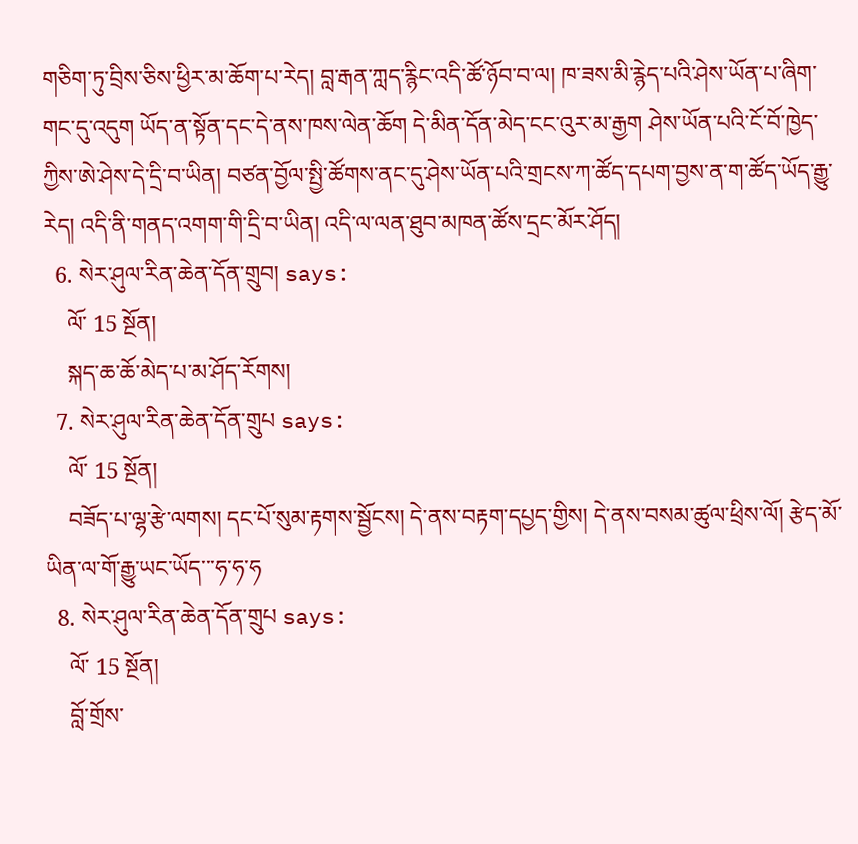གཅིག་ཏུ་བྲིས་ཅིས་ཕྱིར་མ་ཆོག་པ་རེད། བླ་རྒན་ཀླད་རྙིང་འདི་ཚོ་ཉོབ་བ་ལ། ཁ་ཟས་མི་རྙེད་པའི་ཤེས་ཡོན་པ་ཞིག་གང་དུ་འདུག ཡོད་ན་སྟོན་དང་དེ་ནས་ཁས་ལེན་ཆོག དེ་མིན་དོན་མེད་ངང་འུར་མ་རྒྱག ཤེས་ཡོན་པའི་ངོ་བོ་ཁྱེད་ཀྱིས་ཨེ་ཤེས་དེ་དྲི་བ་ཡིན། བཙན་བྱོལ་སྤྱི་ཚོགས་ནང་དུ་ཤེས་ཡོན་པའི་གྲངས་ཀ་ཚོད་དཔག་བྱས་ན་ག་ཚོད་ཡོད་རྒྱུ་རེད། འདི་ནི་གནད་འགག་གི་དྲི་བ་ཡིན། འདི་ལ་ལན་ཐུབ་མཁན་ཚོས་དྲང་མོར་ཤོད།
  6. སེར་ཤུལ་རིན་ཆེན་དོན་གྲུབ། says:
    ལོ་ 15 སྔོན།
    སྐད་ཆ་ཆོ་མེད་པ་མ་ཤོད་རོགས།
  7. སེར་ཤུལ་རིན་ཆེན་དོན་གྲུཔ says:
    ལོ་ 15 སྔོན།
    བཟོད་པ་ལྷ་རྩེ་ལགས། དང་པོ་སུམ་རྟགས་སྦྱོངས། དེ་ནས་བརྟག་དཔྱད་གྱིས། དེ་ནས་བསམ་ཚུལ་ཕྲིས་ལོ། རྩེད་མོ་ཡིན་ལ་གོ་རྒྱུ་ཡང་ཡོད་་་ཧ་ཧ་ཧ
  8. སེར་ཤུལ་རིན་ཆེན་དོན་གྲུཔ says:
    ལོ་ 15 སྔོན།
    བློ་གྲོས་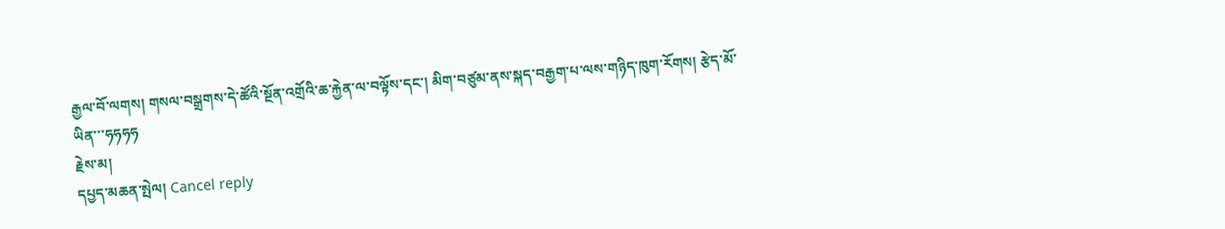རྒྱལ་བོ་ལགས། གསལ་བསྒྲགས་དེ་ཚོའི་སྔོན་འགྲོའི་ཆ་རྐྱེན་ལ་བལྟོས་དང་། མིག་བཙུམ་ནས་སྐད་བརྒྱག་པ་ལས་གཉིད་ཁུག་རོགས། རྩེད་མོ་ཡིན་་་ཧཧཧཧ
རྗེས་མ།
དཔྱད་མཆན་སྤེལ། Cancel reply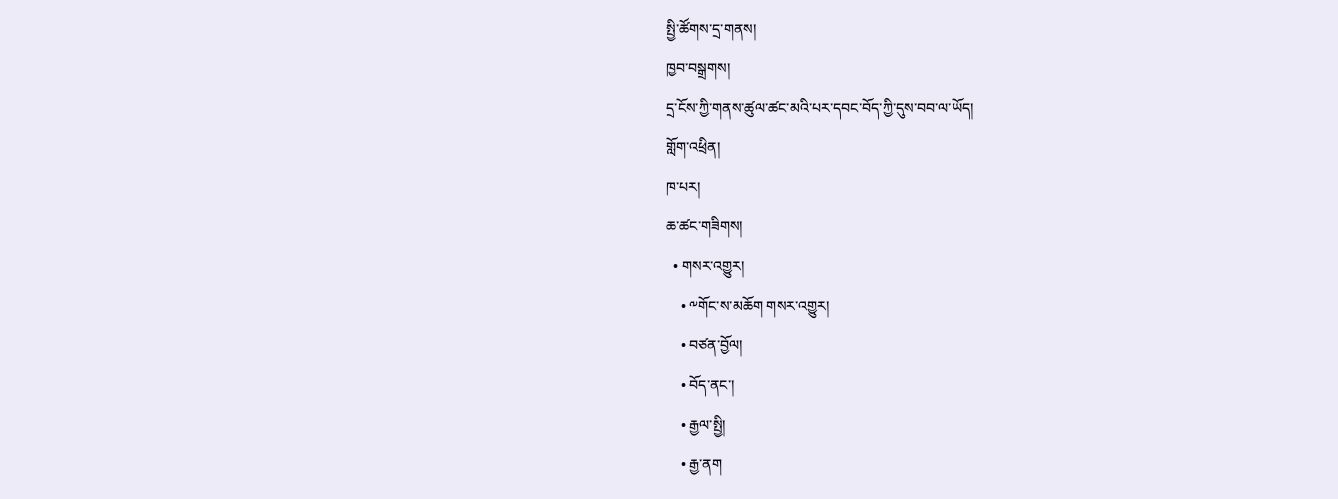སྤྱི་ཚོགས་དྲ་གནས།
ཁྱབ་བསྒྲགས།
དྲ་ངོས་ཀྱི་གནས་ཚུལ་ཚང་མའི་པར་དབང་བོད་ཀྱི་དུས་བབ་ལ་ཡོད།
གློག་འཕྲིན།
ཁ་པར།
ཆ་ཚང་གཟིགས།
  • གསར་འགྱུར།
    • ༸གོང་ས་མཆོག གསར་འགྱུར།
    • བཙན་བྱོལ།
    • བོད་ནང་།
    • རྒྱལ་སྤྱི།
    • རྒྱ་ནག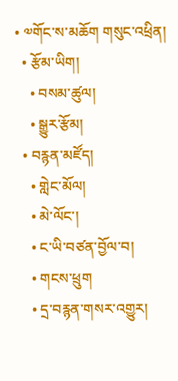• ༧གོང་ས་མཆོག གསུང་འཕྲིན།
  • རྩོམ་ཡིག།
    • བསམ་ཚུལ།
    • སྒྱུར་རྩོམ།
  • བརྙན་མཛོད།
    • གླེང་མོལ།
    • མེ་ལོང་།
    • ང་ཡི་བཙན་བྱོལ་བ།
    • གངས་ཕྲུག
    • དྲ་བརྙན་གསར་འགྱུར།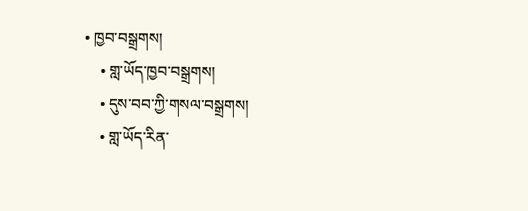• ཁྱབ་བསྒྲགས།
    • གླ་ཡོད་ཁྱབ་བསྒྲགས།
    • དུས་བབ་ཀྱི་གསལ་བསྒྲགས།
    • གླ་ཡོད་རིན་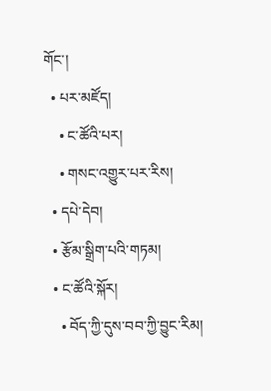གོང་།
  • པར་མཛོད།
    • ང་ཚོའི་པར།
    • གསང་འགྱུར་པར་རིས།
  • དཔེ་དེབ།
  • རྩོམ་སྒྲིག་པའི་གཏམ།
  • ང་ཚོའི་སྐོར།
    • བོད་ཀྱི་དུས་བབ་ཀྱི་བྱུང་རིམ།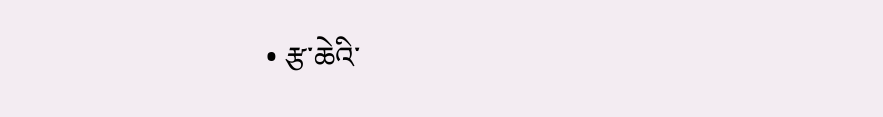• རྩ་ཆེའི་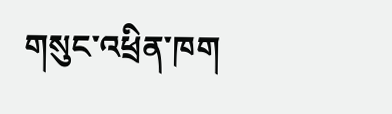གསུང་འཕྲིན་ཁག